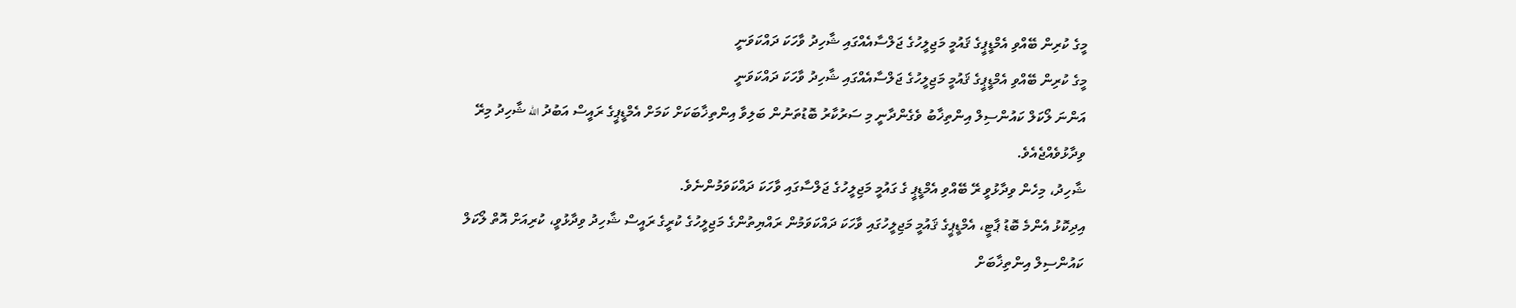މީގެ ކުރިން ބޭއްވި އެމްޑީޕީގެ ޤައުމީ މަޖިލީހުގެ ޖަލްސާއެއްގައި ޝާހިދު ވާހަކަ ދައްކަވަނީ
މީގެ ކުރިން ބޭއްވި އެމްޑީޕީގެ ޤައުމީ މަޖިލީހުގެ ޖަލްސާއެއްގައި ޝާހިދު ވާހަކަ ދައްކަވަނީ
އަންނަ ލޯކަލް ކައުންސިލް އިންތިޚާބު ވެގެންދާނީ މި ސަރުކާރު ބޮޑުތަނުން ބަލިވާ އިންތިޚާބަކަށް ކަމަށް އެމްޑީޕީގެ ރައީސް އަބުދު الله ޝާހިދު މިރޭ ވިދާޅުވެއްޖެއެވެ.
ޝާހިދު، މިހެން ވިދާޅުވީ ރޭ ބޭއްވި އެމްޑީޕީ ގެ ގައުމީ މަޖިލީހުގެ ޖަލްސާގައި ވާހަކަ ދައްކަވަމުންނެވެ.
އިދިކޮޅު އެންމެ ބޮޑު ޕާޓީ، އެމްޑީޕީގެ ޤައުމީ މަޖިލީހުގައި ވާހަކަ ދައްކަވަމުން ރައްޔިތުންގެ މަޖިލީހުގެ ކުރީގެ ރައީސް ޝާހިދު ވިދާޅުވީ، ކުރިއަށް އޮތް ލޯކަލް ކައުންސިލް އިންތިޚާބަށް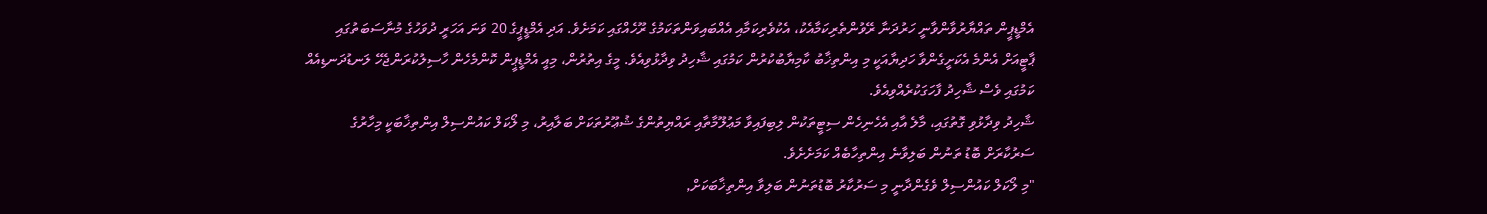އެމްޑީޕީން ތައްޔާރުވާންވާނީ ހަރުދަނާ ރޭވުންތެރިކަމާއެކު، އެކުވެރިކަމާއި އެއްބައިވަންތަކަމުގެ ރޫހެއްގައި ކަމަށެވެ. އަދި އެމްޑީޕީގެ 20 ވަނަ އަހަރީ ދުވަހުގެ މުނާސަބަތުގައި ޕާޓީއަށް އެންމެ އެކަށީގެންވާ ހަދިޔާއަކީ މި އިންތިޚާބު ކާމިޔާބުކުރުން ކަމުގައި ޝާހިދު ވިދާޅުވިއެވެ. މީގެ އިތުރުން، މިއީ އެމްޑީޕީން ކޮންމެހެން ހާސިލުކުރަންޖެހޭ ލަނޑުދަނޑިއެއް ކަމުގައި ވެސް ޝާހިދު ފާހަގަކުރެއްވިއެވެ.
ޝާހިދު ވިދާޅުވި ގޮތުގައި، މާލެ އާއި އެހެނިހެން ސިޓީތަކުން ލިބިފައިވާ މަޢުލޫމާތާއި ރައްޔިތުންގެ ޝުޢޫރުތަކަށް ބަލާއިރު، މި ލޯކަލް ކައުންސިލް އިންތިޚާބަކީ މިހާރުގެ ސަރުކާރަށް ބޮޑު ތަނުން ބަލިވާނެ އިންތިހާބެއް ކަމަށެށެވެ.
"މި ލޯކަލް ކައުންސިލް ވެގެންދާނީ މި ސަރުކާރު ބޮޑުތަނުން ބަލިވާ އިންތިޚާބަކަށް,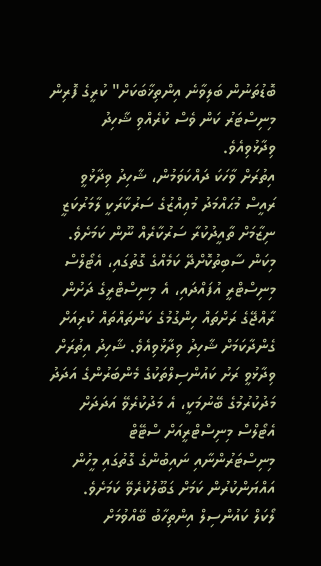ބޮޑުތަނުން ބަލިވާނެ އިންތިޚާބަކަށް" ކުރީގެ ފޮރިން މިނިސްޓަރު ކަން ވެސް ކުރެއްވި ޝާހިދު ވިދާޅުވިއެވެ.
އިތުރަށް ވާހަކަ ދައްކަވަމުން، ޝާހިދު ވިދާޅުވީ ރައީސް މުޙައްމަދު މުޢިއްޒުގެ ސަރުކާރަކީ ލާމަރުކަޒީ ނިޒާމަށް ތާއީދުކުރާ ސަރުކާރެއް ނޫން ކަމަށެވެ. މިކަން ސާބިތުކޮށްދޭ ކަމެއްގެ ގޮތުގައި، އެޓޯލްސް މިނިސްޓްރީ އުފައްދައި، އެ މިނިސްޓްރީގެ ދަށުން ރާއްޖޭގެ ރަށްތައް ހިންގުމުގެ ކަންތައްތައް ކުރިއަށް ގެންދާކަމަށް ޝާހިދު ވިދާޅުވިއެވެ. ޝާހިދު އިތުރަށް ވިދާޅުވީ ރަށު ކައުންސިލްތަކުގެ މެންބަރުންގެ އަދަދު މަދުކުރުމުގެ ބޭނުމަކީ، އެ މަދުކުރެވޭ އަދަދަށް އެޓޯލްސް މިނިސްޓްރީއަށް ސްޓޭޓް މިނިސްޓަރުންނާއި ނައިބުންގެ ގޮތުގައި މީހުން އައްޔަންކުރުން ކަމަށް ގަބޫލުކުރެވޭ ކަމަށެވެ.
ލޯކަލް ކައުންސިލް އިންތިހާބު ބޭއްވުމަށް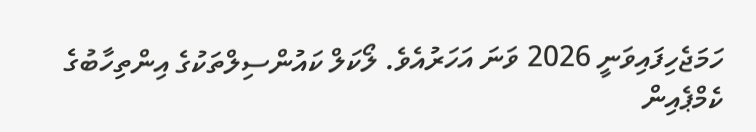ހަމަޖެހިފައިވަނީ 2026 ވަނަ އަހަރުއެވެ. ލޯކަލް ކައުންސިލްތަކުގެ އިންތިހާބުގެ ކެމްޕެއިން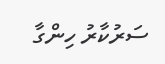ސަރުކާރު ހިންގާ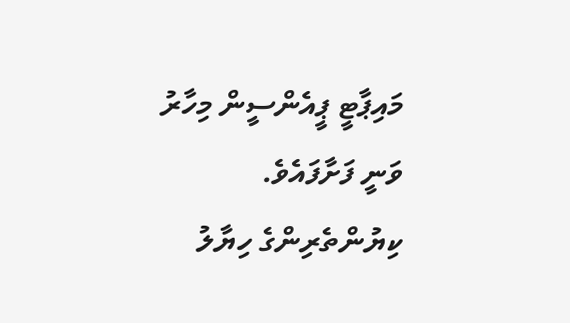މައިޕާޓީ ޕީއެންސީން މިހާރު ވަނީ ފަށާފައެވެ.
ކިޔުންތެރިންގެ ހިޔާލު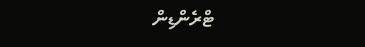ޓްރެންޑިން